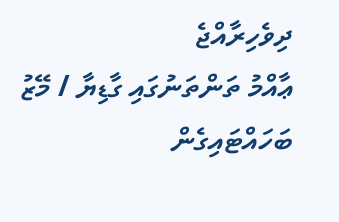ދިވެހިރާއްޖެ
ޢާއްމު ތަންތަނުގައި ގާޑިޔާ / މޭޒު ބަހައްޓައިގެން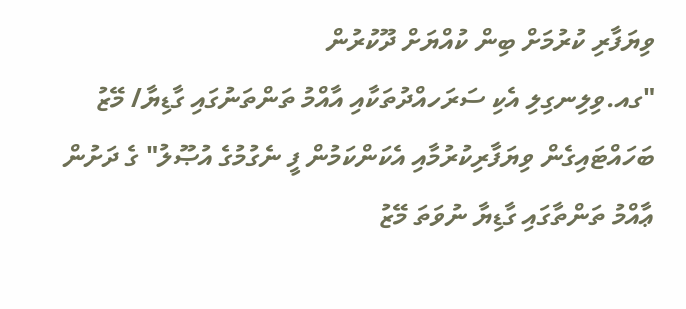ވިޔަފާރި ކުރުމަށް ބިން ކުއްޔަށް ދޫކުރުން
"ގއ.ވިލިނގިލި އެކި ސަރަހއްދުތަކާއި އާއްމު ތަންތަނުގައި ގާޑިޔާ/ މޭޒު ބަހައްޓައިގެން ވިޔަފާރިކުރުމާއި އެކަންކަމުން ފީ ނެގުމުގެ އުޞޫލު" ގެ ދަށުން ޢާއްމު ތަންތާގައި ގާޑިޔާ ނުވަތަ މޭޒު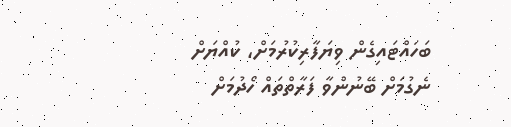ބަހައްޓައިގެން ވިޔަފާރިކުރުމަށް، ކުއްޔަށް ނެގުމަށް ބޭނުންވާ ފަރާތްތައް ހޯދުމަށް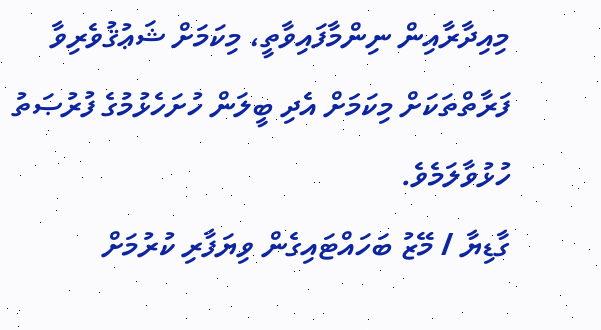މިއިދާރާއިން ނިންމާފައިވާތީ، މިކަމަށް ޝަޢުޤުވެރިވާ ފަރާތްތަކަށް މިކަމަށް އެދި ބީލަން ހުށަހެޅުމުގެ ފުރުޞަތު ހުޅުވާލަމެވެ.
ގާޑިޔާ / މޭޒު ބަހައްޓައިގެން ވިޔަފާރި ކުރުމަށް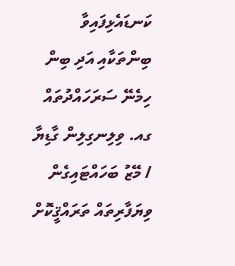ކަނޑައެޅިފައިވާ ބިންތަކާއި އަދި ބިން ހިމެނޭ ސަރަހައްދުތައް
ގއ. ވިލިނގިލިން ގާޑިޔާ / މޭޒު ބަހައްޓައިގެން ވިޔަފާރިތައް ތަރައްޤީކޮށް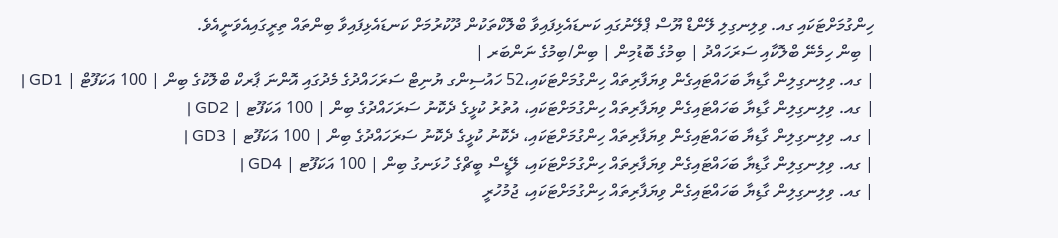ހިންގުމަށްޓަކައި ގއ. ވިލިނގިލި ލޭންޑް ޔޫސް ޕްލޭނުގައި ކަނޑައެޅިފައިވާ ބްލޮކްތަކުން ދޫކުރުމަށް ކަނޑައެޅިފައިވާ ބިންތައް ތިރީގައިއެވަނީއެވެ.
| ބިން ހިމެނޭ ބްލޮކާއި ސަރަހައްދު | ބިމުގެ ބޮޑުމިން | ބިން/ބިމުގެ ނަންބަރ |
| ގއ. ވިލިނގިލިން ގާޑިޔާ ބަހައްޓައިގެން ވިޔަފާރިތައް ހިންގުމަށްޓަކައި،52 ހައުސިންގ ޔުނިޓް ސަރަހައްދުގެ މެދުގައި އޮންނަ ޕާރކް ބްލޮކުގެ ބިން | 100 އަކަފޫޓް | GD1 |
| ގއ. ވިލިނގިލިން ގާޑިޔާ ބަހައްޓައިގެން ވިޔަފާރިތައް ހިންގުމަށްޓަކައި، އުތުރު ކުޅީގެ ދެކޮނު ސަރަހައްދުގެ ބިން | 100 އަކަފޫޓ | GD2 |
| ގއ. ވިލިނގިލިން ގާޑިޔާ ބަހައްޓައިގެން ވިޔަފާރިތައް ހިންގުމަށްޓަކައި، ދެކޮނު ކުޅީގެ ދެކޮނު ސަރަހައްދުގެ ބިން | 100 އަކަފޫޓ | GD3 |
| ގއ. ވިލިނގިލިން ގާޑިޔާ ބަހައްޓައިގެން ވިޔަފާރިތައް ހިންގުމަށްޓަކައި، ލޭޑީސް ބީޗްގެ ހުޅަނގު ބިން | 100 އަކަފޫޓ | GD4 |
| ގއ. ވިލިނގިލިން ގާޑިޔާ ބަހައްޓައިގެން ވިޔަފާރިތައް ހިންގުމަށްޓަކައި، ޖުމުހުރީ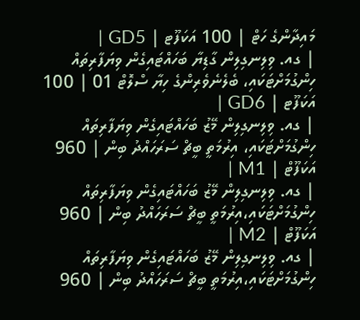މައިދާންގެ ހަޓް | 100 އަކަފޫޓ | GD5 |
| ގއ. ވިލިނގިލިން ގާޑިޔާ ބަހައްޓައިގެން ވިޔަފާރިތައް ހިންގުމަށްޓަކައި، ބެލެނެވެރިންގެ ހިޔާ ސްލޮޓް 01 | 100 އަކަފޫޓ | GD6 |
| ގއ. ވިލިނގިލިން މޭޒު ބަހައްޓައިގެން ވިޔަފާރިތައް ހިންގުމަށްޓަކައި، އިރުމަތީ ބީޗް ސަރަހައްދު ބިން | 960 އަކަފޫޓް | M1 |
| ގއ. ވިލިނގިލިން މޭޒު ބަހައްޓައިގެން ވިޔަފާރިތައް ހިންގުމަށްޓަކައި،އިރުމަތީ ބީޗް ސަރަހައްދު ބިން | 960 އަކަފޫޓް | M2 |
| ގއ. ވިލިނގިލިން މޭޒު ބަހައްޓައިގެން ވިޔަފާރިތައް ހިންގުމަށްޓަކައި،އިރުމަތީ ބީޗް ސަރަހައްދު ބިން | 960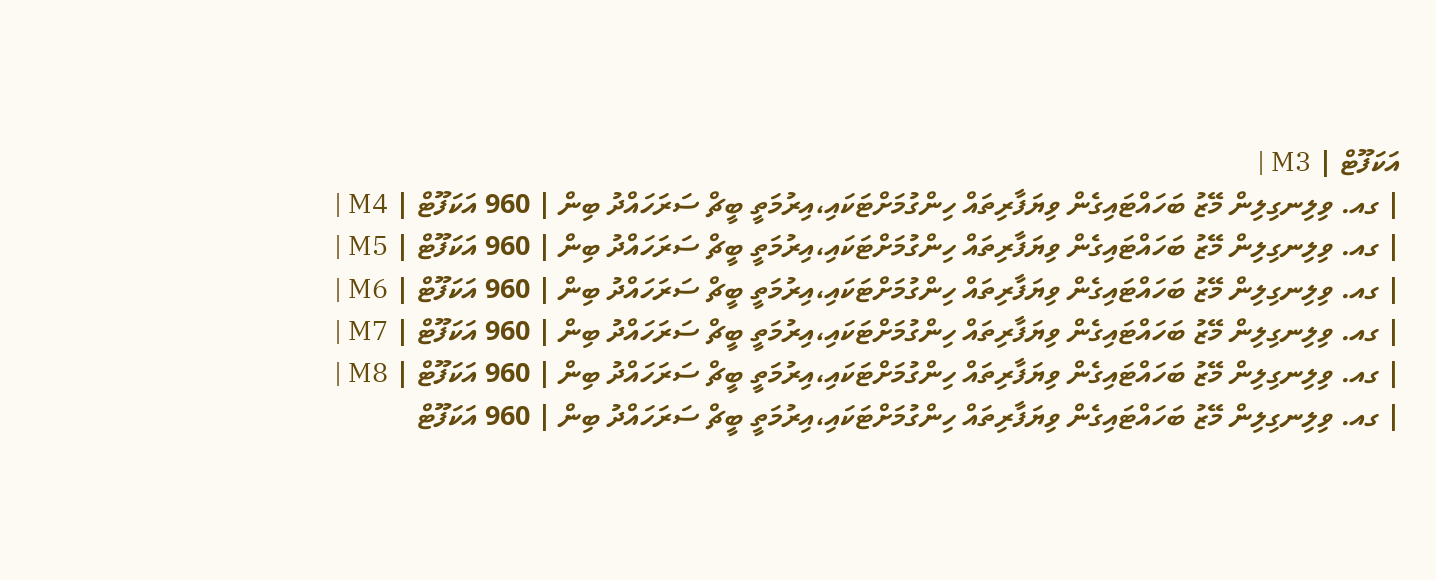އަކަފޫޓް | M3 |
| ގއ. ވިލިނގިލިން މޭޒު ބަހައްޓައިގެން ވިޔަފާރިތައް ހިންގުމަށްޓަކައި،އިރުމަތީ ބީޗް ސަރަހައްދު ބިން | 960 އަކަފޫޓް | M4 |
| ގއ. ވިލިނގިލިން މޭޒު ބަހައްޓައިގެން ވިޔަފާރިތައް ހިންގުމަށްޓަކައި،އިރުމަތީ ބީޗް ސަރަހައްދު ބިން | 960 އަކަފޫޓް | M5 |
| ގއ. ވިލިނގިލިން މޭޒު ބަހައްޓައިގެން ވިޔަފާރިތައް ހިންގުމަށްޓަކައި،އިރުމަތީ ބީޗް ސަރަހައްދު ބިން | 960 އަކަފޫޓް | M6 |
| ގއ. ވިލިނގިލިން މޭޒު ބަހައްޓައިގެން ވިޔަފާރިތައް ހިންގުމަށްޓަކައި،އިރުމަތީ ބީޗް ސަރަހައްދު ބިން | 960 އަކަފޫޓް | M7 |
| ގއ. ވިލިނގިލިން މޭޒު ބަހައްޓައިގެން ވިޔަފާރިތައް ހިންގުމަށްޓަކައި،އިރުމަތީ ބީޗް ސަރަހައްދު ބިން | 960 އަކަފޫޓް | M8 |
| ގއ. ވިލިނގިލިން މޭޒު ބަހައްޓައިގެން ވިޔަފާރިތައް ހިންގުމަށްޓަކައި،އިރުމަތީ ބީޗް ސަރަހައްދު ބިން | 960 އަކަފޫޓް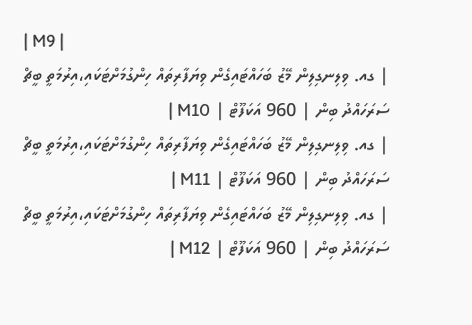| M9 |
| ގއ. ވިލިނގިލިން މޭޒު ބަހައްޓައިގެން ވިޔަފާރިތައް ހިންގުމަށްޓަކައި،އިރުމަތީ ބީޗް ސަރަހައްދު ބިން | 960 އަކަފޫޓް | M10 |
| ގއ. ވިލިނގިލިން މޭޒު ބަހައްޓައިގެން ވިޔަފާރިތައް ހިންގުމަށްޓަކައި،އިރުމަތީ ބީޗް ސަރަހައްދު ބިން | 960 އަކަފޫޓް | M11 |
| ގއ. ވިލިނގިލިން މޭޒު ބަހައްޓައިގެން ވިޔަފާރިތައް ހިންގުމަށްޓަކައި،އިރުމަތީ ބީޗް ސަރަހައްދު ބިން | 960 އަކަފޫޓް | M12 |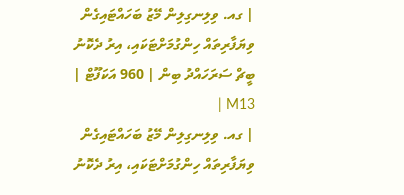| ގއ. ވިލިނގިލިން މޭޒު ބަހައްޓައިގެން ވިޔަފާރިތައް ހިންގުމަށްޓަކައި، އިރު ދެކޮނު ބީޗް ސަރަހައްދު ބިން | 960 އަކަފޫޓް | M13 |
| ގއ. ވިލިނގިލިން މޭޒު ބަހައްޓައިގެން ވިޔަފާރިތައް ހިންގުމަށްޓަކައި، އިރު ދެކޮނު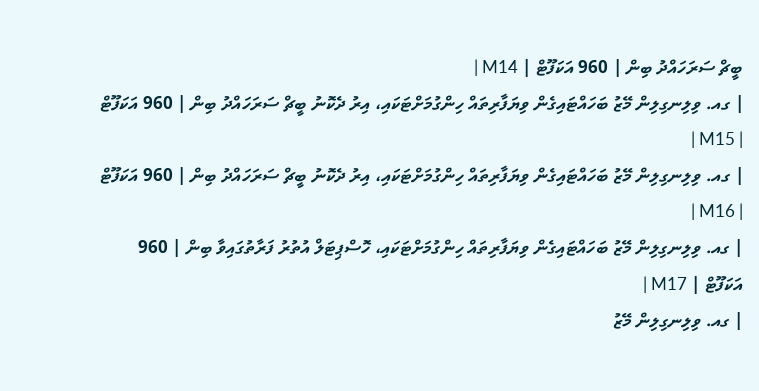ބީޗް ސަރަހައްދު ބިން | 960 އަކަފޫޓް | M14 |
| ގއ. ވިލިނގިލިން މޭޒު ބަހައްޓައިގެން ވިޔަފާރިތައް ހިންގުމަށްޓަކައި، އިރު ދެކޮނު ބީޗް ސަރަހައްދު ބިން | 960 އަކަފޫޓް | M15 |
| ގއ. ވިލިނގިލިން މޭޒު ބަހައްޓައިގެން ވިޔަފާރިތައް ހިންގުމަށްޓަކައި، އިރު ދެކޮނު ބީޗް ސަރަހައްދު ބިން | 960 އަކަފޫޓް | M16 |
| ގއ. ވިލިނގިލިން މޭޒު ބަހައްޓައިގެން ވިޔަފާރިތައް ހިންގުމަށްޓަކައި، ހޮސްޕިޓަލް އުތުރު ފަރާތުގައިވާ ބިން | 960 އަކަފޫޓް | M17 |
| ގއ. ވިލިނގިލިން މޭޒު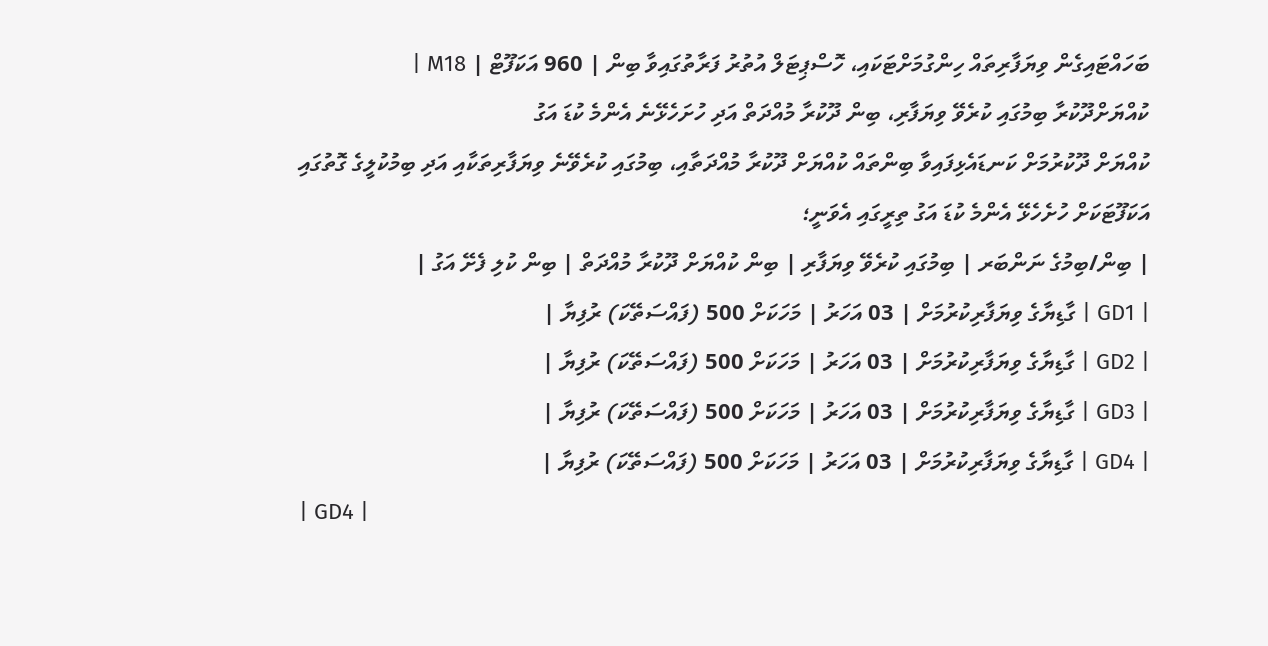ބަހައްޓައިގެން ވިޔަފާރިތައް ހިންގުމަށްޓަކައި، ހޮސްޕިޓަލް އުތުރު ފަރާތުގައިވާ ބިން | 960 އަކަފޫޓް | M18 |
ކުއްޔަށްދޫކުރާ ބިމުގައި ކުރެވޭ ވިޔަފާރި، ބިން ދޫކުރާ މުއްދަތް އަދި ހުށަހެޅޭނެ އެންމެ ކުޑަ އަގު
ކުއްޔަށް ދޫކުރުމަށް ކަނޑައެޅިފައިވާ ބިންތައް ކުއްޔަށް ދޫކުރާ މުއްދަތާއި، ބިމުގައި ކުރެވޭނެ ވިޔަފާރިތަކާއި އަދި ބިމުކުލީގެ ގޮތުގައި އަކަފޫޓަކަށް ހުށެހެޅޭ އެންމެ ކުޑަ އަގު ތިރީގައި އެވަނީ؛
| ބިން/ބިމުގެ ނަންބަރ | ބިމުގައި ކުރެވޭ ވިޔަފާރި | ބިން ކުއްޔަށް ދޫކުރާ މުއްދަތް | ބިން ކުލި ފެށޭ އަގު |
| GD1 | ގާޑިޔާގެ ވިޔަފާރިކުރުމަށް | 03 އަހަރު | މަހަކަށް 500 (ފައްސަތޭކަ) ރުފިޔާ |
| GD2 | ގާޑިޔާގެ ވިޔަފާރިކުރުމަށް | 03 އަހަރު | މަހަކަށް 500 (ފައްސަތޭކަ) ރުފިޔާ |
| GD3 | ގާޑިޔާގެ ވިޔަފާރިކުރުމަށް | 03 އަހަރު | މަހަކަށް 500 (ފައްސަތޭކަ) ރުފިޔާ |
| GD4 | ގާޑިޔާގެ ވިޔަފާރިކުރުމަށް | 03 އަހަރު | މަހަކަށް 500 (ފައްސަތޭކަ) ރުފިޔާ |
| GD4 |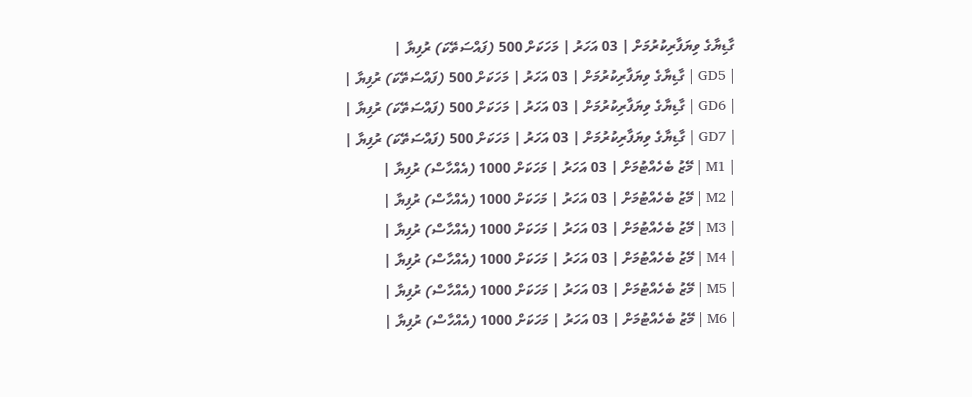ގާޑިޔާގެ ވިޔަފާރިކުރުމަށް | 03 އަހަރު | މަހަކަށް 500 (ފައްސަތޭކަ) ރުފިޔާ |
| GD5 | ގާޑިޔާގެ ވިޔަފާރިކުރުމަށް | 03 އަހަރު | މަހަކަށް 500 (ފައްސަތޭކަ) ރުފިޔާ |
| GD6 | ގާޑިޔާގެ ވިޔަފާރިކުރުމަށް | 03 އަހަރު | މަހަކަށް 500 (ފައްސަތޭކަ) ރުފިޔާ |
| GD7 | ގާޑިޔާގެ ވިޔަފާރިކުރުމަށް | 03 އަހަރު | މަހަކަށް 500 (ފައްސަތޭކަ) ރުފިޔާ |
| M1 | މޭޒު ބެހެއްޓުމަށް | 03 އަހަރު | މަހަކަށް 1000 (އެއްހާސް) ރުފިޔާ |
| M2 | މޭޒު ބެހެއްޓުމަށް | 03 އަހަރު | މަހަކަށް 1000 (އެއްހާސް) ރުފިޔާ |
| M3 | މޭޒު ބެހެއްޓުމަށް | 03 އަހަރު | މަހަކަށް 1000 (އެއްހާސް) ރުފިޔާ |
| M4 | މޭޒު ބެހެއްޓުމަށް | 03 އަހަރު | މަހަކަށް 1000 (އެއްހާސް) ރުފިޔާ |
| M5 | މޭޒު ބެހެއްޓުމަށް | 03 އަހަރު | މަހަކަށް 1000 (އެއްހާސް) ރުފިޔާ |
| M6 | މޭޒު ބެހެއްޓުމަށް | 03 އަހަރު | މަހަކަށް 1000 (އެއްހާސް) ރުފިޔާ |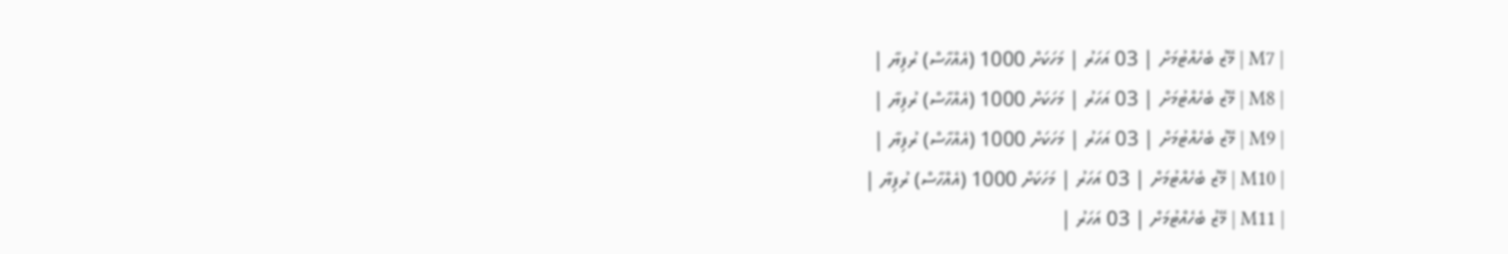| M7 | މޭޒު ބެހެއްޓުމަށް | 03 އަހަރު | މަހަކަށް 1000 (އެއްހާސް) ރުފިޔާ |
| M8 | މޭޒު ބެހެއްޓުމަށް | 03 އަހަރު | މަހަކަށް 1000 (އެއްހާސް) ރުފިޔާ |
| M9 | މޭޒު ބެހެއްޓުމަށް | 03 އަހަރު | މަހަކަށް 1000 (އެއްހާސް) ރުފިޔާ |
| M10 | މޭޒު ބެހެއްޓުމަށް | 03 އަހަރު | މަހަކަށް 1000 (އެއްހާސް) ރުފިޔާ |
| M11 | މޭޒު ބެހެއްޓުމަށް | 03 އަހަރު |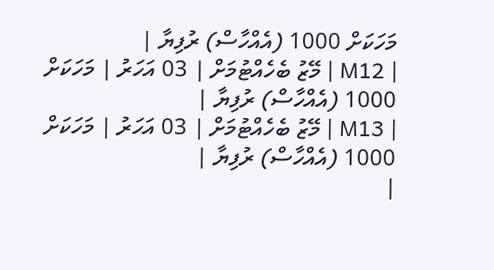މަހަކަށް 1000 (އެއްހާސް) ރުފިޔާ |
| M12 | މޭޒު ބެހެއްޓުމަށް | 03 އަހަރު | މަހަކަށް 1000 (އެއްހާސް) ރުފިޔާ |
| M13 | މޭޒު ބެހެއްޓުމަށް | 03 އަހަރު | މަހަކަށް 1000 (އެއްހާސް) ރުފިޔާ |
|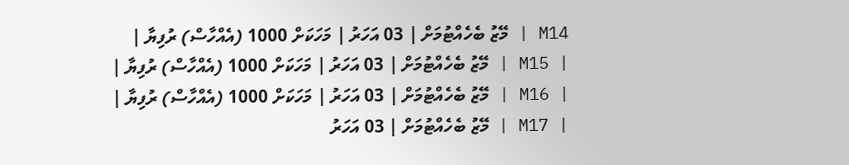M14 | މޭޒު ބެހެއްޓުމަށް | 03 އަހަރު | މަހަކަށް 1000 (އެއްހާސް) ރުފިޔާ |
| M15 | މޭޒު ބެހެއްޓުމަށް | 03 އަހަރު | މަހަކަށް 1000 (އެއްހާސް) ރުފިޔާ |
| M16 | މޭޒު ބެހެއްޓުމަށް | 03 އަހަރު | މަހަކަށް 1000 (އެއްހާސް) ރުފިޔާ |
| M17 | މޭޒު ބެހެއްޓުމަށް | 03 އަހަރު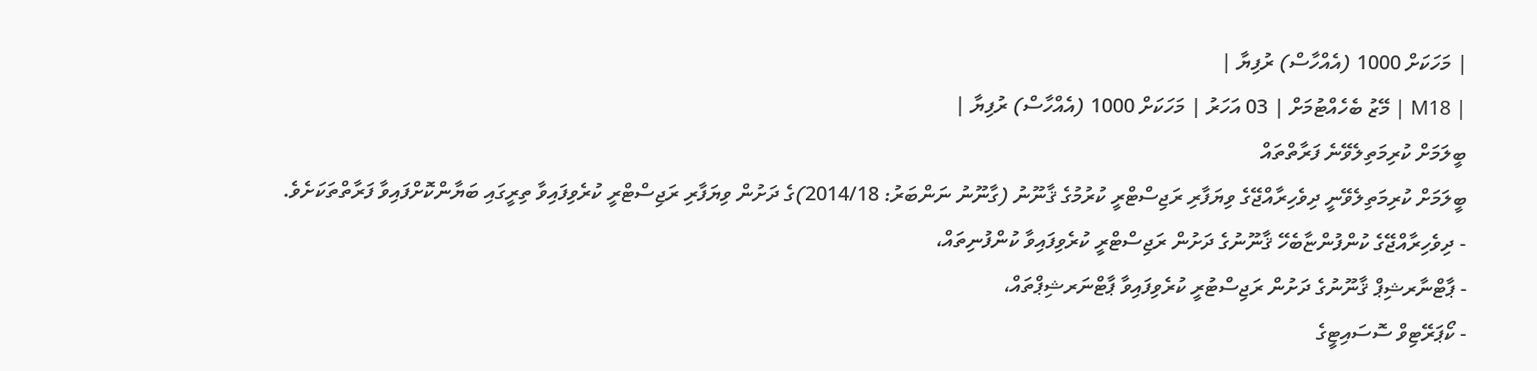| މަހަކަށް 1000 (އެއްހާސް) ރުފިޔާ |
| M18 | މޭޒު ބެހެއްޓުމަށް | 03 އަހަރު | މަހަކަށް 1000 (އެއްހާސް) ރުފިޔާ |
ބީލަމަށް ކުރިމަތިލެވޭނެ ފަރާތްތައް
ބީލަމަށް ކުރިމަތިލެވޭނީ ދިވެހިރާއްޖޭގެ ވިޔަފާރި ރަޖިސްޓްރީ ކުރުމުގެ ޤާނޫނު (ގާނޫނު ނަންބަރު: 2014/18)ގެ ދަށުން ވިޔަފާރި ރަޖިސްޓްރީ ކުރެވިފައިވާ ތިރީގައި ބަޔާންކޮށްފައިވާ ފަރާތްތަކަށެވެ.
- ދިވެހިރާއްޖޭގެ ކުންފުންޏާބެހޭ ޤާނޫނުގެ ދަށުން ރަޖިސްޓްރީ ކުރެވިފައިވާ ކުންފުނިތައް،
- ޕާޓްނާރޝިޕް ޤާނޫނުގެ ދަށުން ރަޖިސްޓުރީ ކުރެވިފައިވާ ޕާޓްނަރޝިޕްތައް،
- ކޯޕަރޭޓިވް ސޮސައިޓީގެ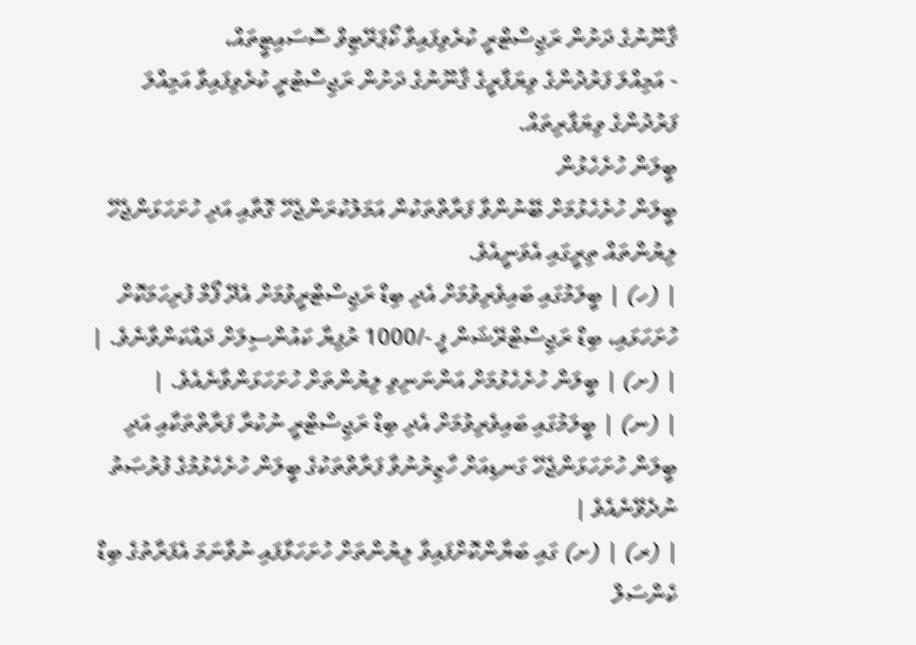ޤާނޫނުގެ ދަށުން ރަޖިސްޓްރީ ކުރެވިފައިވާ ކޯޕަރޭޓިވް ސޮސައިޓީތައް،
- އަމިއްލަ ފަރުދުންގެ ވިޔަފާރީގެ ޤާނޫނުގެ ދަށުން ރަޖިސްޓުރީ ކުރެވިފައިވާ އަމިއްލަ ފަރުދުންގެ ވިޔަފާރިތައް.
ބީލަން ހުށެހެޅުން
ބީލަން ހުށެހެޅުމަށް ބޭނުންވާ ފަރާތްތަކުން އަމަލުކުރަންޖެހޭ ގޮތާއި އަދި ހުށަހަޅަންޖެހޭ ލިޔުންތައް ތިރީގައި އެވަނީއެވެ.
| (ހ) | ބީލަމުގައި ބައިވެރިވުމަށް އެދި ބިޑް ރަޖިސްޓްރީވުމަށް އެދޭ ފޯމް ފުރިހަމަކޮށް ހުށަހަޅައި، ބިޑް ރަޖިސްޓްރޭޝަން ފީ -/1000 ރުފިޔާ ކައުންސިލަށް ދައްކަންވާނެވެ. |
| (ށ) | ބީލަން ހުށެހެޅުމަށް އަންނަނިވި ލިޔުންތަށް ހުށަހަޅަންވާނެއެވެ. |
| (ނ) | ބީލަމުގައި ބައިވެރިވުމަށް އެދި ބިޑް ރަޖިސްޓްރީ ނުކުރާ ފަރާތްތަކާއި އަދި ބީލަން ހުށަހަޅަންޖެހޭ ގަނޑިއަށް ހާޒިރުނުވާ ފަރާތްތަކުގެ ބީލަން ހުށެހެޅުމުގެ ފުރުޞަތު ނުދެވޭނެއެވެ |
| (ރ) | (ށ) ގައި ބަޔާންކޮށްފައިވާ ލިޔުންތަށް ހުށަހަޅާފައި ނުވާނަމަ އެފަރާތުގެ ބިޑް ކެންސަލް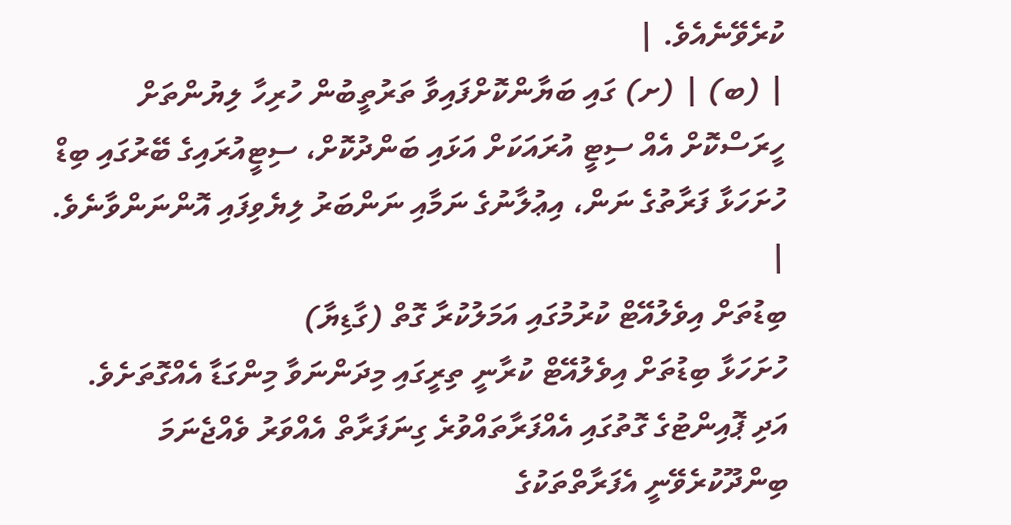ކުރެވޭނެއެވެ. |
| (ބ) | (ށ) ގައި ބަޔާންކޮށްފައިވާ ތަރުތީބުން ހުރިހާ ލިޔުންތަށް ހީރަސްކޮށް އެއް ސިޓީ އުރައަކަށް އަޅައި ބަންދުކޮށް، ސިޓީއުރައިގެ ބޭރުގައި ބިޑް ހުށަހަޅާ ފަރާތުގެ ނަން، އިޢުލާނުގެ ނަމާއި ނަންބަރު ލިޔެވިފައި އޮންނަންވާނެވެ. |
ބިޑުތަށް އިވެލުއޭޓް ކުރުމުގައި އަމަލުކުރާ ގޮތް (ގާޑިޔާ)
ހުށަހަޅާ ބިޑުތަށް އިވެލުއޭޓް ކުރާނީ ތިރީގައި މިދަންނަވާ މިންގަޑާ އެއްގޮތަށެވެ. އަދި ޕޮއިންޓުގެ ގޮތުގައި އެއްފަރާތައްވުރެ ގިނަފަރާތް އެއްވަރު ވެއްޖެނަމަ ބިންދޫކުރެވޭނީ އެފަރާތްތަކުގެ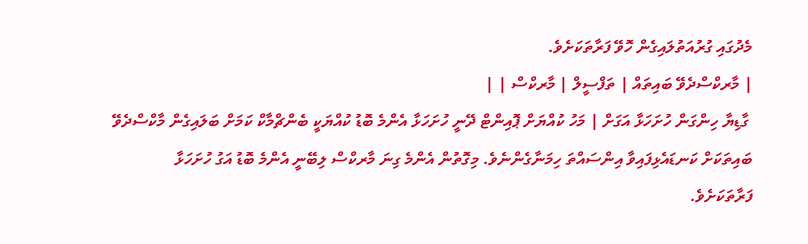މެދުގައި ގުރުއަތުލައިގެން ހޮވޭ ފަރާތަކަށެވެ.
| މާރކްސްދެވޭ ބައިތައް | ތަފްސީލް | މާރކްސް | |
 ގާޑިޔާ ހިންގަން ހުށަހަޅާ އަގަށް | މަހު ކުއްޔަށް ޕޮއިންޓް ދޭނީ ހުށަހަޅާ އެންމެ ބޮޑު ކުއްޔަކީ ބެންޗްމާކް ކަމަށް ބަލައިގެން މާކްސްދެވޭ ބައިތަކަށް ކަނޑައެޅިފައިވާ އިންސައްތަ ހިމަނާގެންނެވެ. މިގޮތުން އެންމެ ގިނަ މާރކްސް ލިބޭނީ އެންމެ ބޮޑު އަގު ހުށަހަޅާ ފަރާތަކަށެވެ.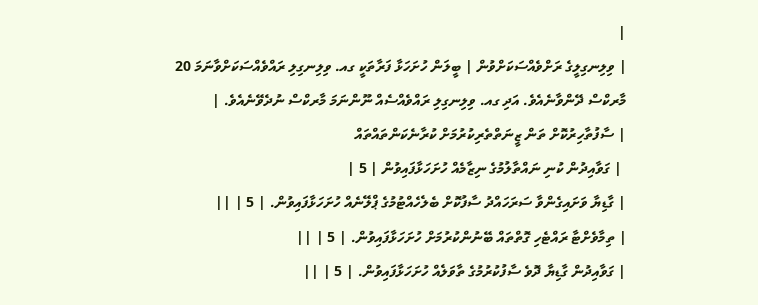|
| ވިލިނގިލީގެ ރަށްވެއްސަކަށްވުން | ބީލަން ހުށަހަޅާ ފަރާތަކީ ގއ. ވިލިނގިލި ރައްވެއްސަކަށްވާނަމަ 20 މާރކްސް ދޭންވާނެއެވެ. އަދި ގއ. ވިލިނގިލި ރައްވެއްސެއް ނޫންނަމަ މާރކްސް ނުދެވޭނެއެވެ. |
| ސާފުތާހިރުކޮށް ތަން ޒީނަތްތެރިކުރުމަށް ކުރާނެކަންތައްތައް
 | ގަވާއިދުން ކުނި ނައްތާލުމުގެ ނިޒާމެއް ހުށަހަޅާފައިވުން | 5 |
| ގާޑިޔާ ވަށައިގެންވާ ސަރަހައްދު ސާފުކޮށް ބެލެހެއްޓުމުގެ ޕްލޭނެއް ހުށަހަޅާފައިވުން. | 5 | ||
| ތިމާވެށްޓާ ރައްޓެހި ގޮތްތައް ބޭނުންކުރުމަށް ހުށަހަޅާފައިވުން. | 5 | ||
| ގަވާއިދުން ގާޑިޔާ ދޮވެ ސާފުކުރުމުގެ ތާވަލެއް ހުށަހަޅާފައިވުން. | 5 | ||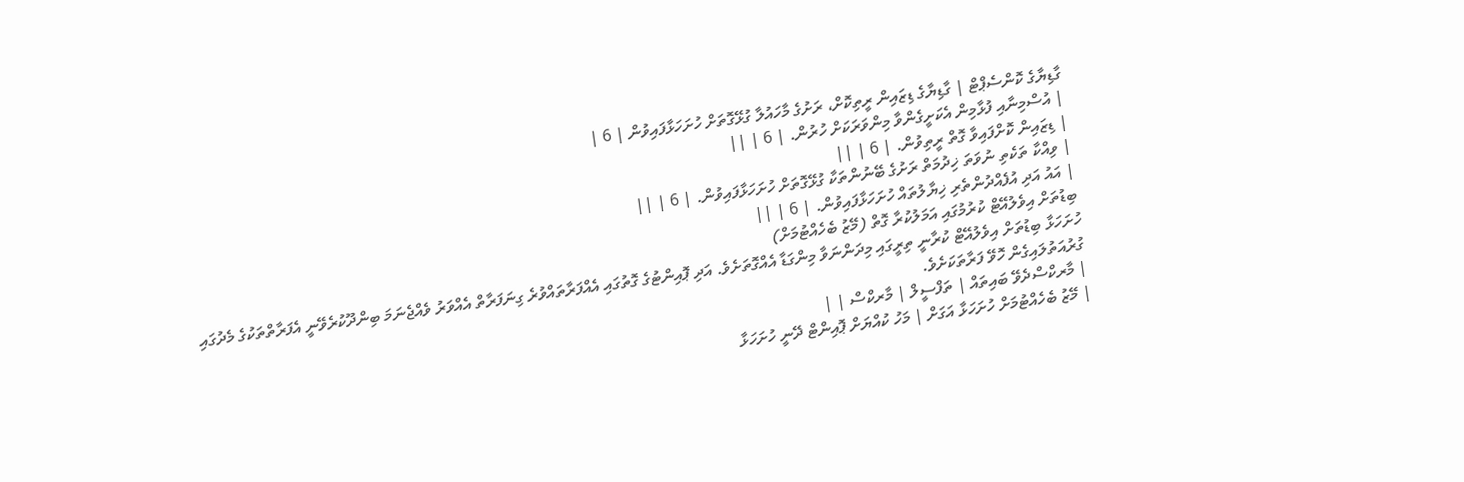ގާޑިޔާގެ ކޮންސެޕްޓް | ގާޑިޔާގެ ޑިޒައިން ރީތިކޮށް، ރަށުގެ މާހައުލާ ގުޅޭގޮތަށް ހުށަހަޅާފައިވުން | 6 |
| އުސްމިނާއި ފުޅާމިން އެކަށީގެންވާ މިންވަރަކަށް ހުރުން. | 6 | ||
| ޑިޒައިން ކޮށްފައިވާ ގޮތް ރީތިވުން. | 6 | ||
| ވިއްކާ ތަކެތި ނުވަތަ ޚިދުމަތް ރަށުގެ ބޭނުންތަކާ ގުޅޭގޮތަށް ހުށަހަޅާފައިވުން. | 6 | ||
| އައު އަދި އުފެއްދުންތެރި ޚިޔާލުތައް ހުށަހަޅާފައިވުން. | 6 | ||
ބިޑުތަށް އިވެލުއޭޓް ކުރުމުގައި އަމަލުކުރާ ގޮތް (މޭޒު ބެހެއްޓުމަށް)
ހުށަހަޅާ ބިޑުތަށް އިވެލުއޭޓް ކުރާނީ ތިރީގައި މިދަންނަވާ މިންގަޑާ އެއްގޮތަށެވެ. އަދި ޕޮއިންޓުގެ ގޮތުގައި އެއްފަރާތައްވުރެ ގިނަފަރާތް އެއްވަރު ވެއްޖެނަމަ ބިންދޫކުރެވޭނީ އެފަރާތްތަކުގެ މެދުގައި ގުރުއަތުލައިގެން ހޮވޭ ފަރާތަކަށެވެ.
| މާރކްސްދެވޭ ބައިތައް | ތަފްސީލް | މާރކްސް | |
| މޭޒު ބެހެއްޓުމަށް ހުށަހަޅާ އަގަށް | މަހު ކުއްޔަށް ޕޮއިންޓް ދޭނީ ހުށަހަޅާ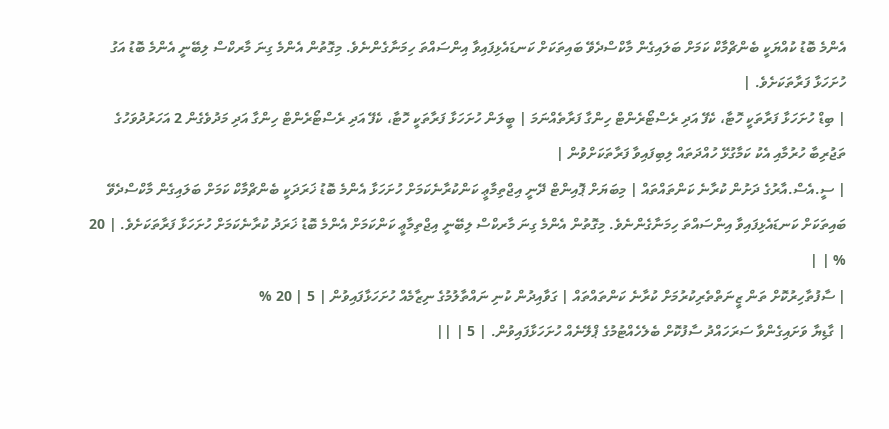އެންމެ ބޮޑު ކުއްޔަކީ ބެންޗްމާކް ކަމަށް ބަލައިގެން މާކްސްދެވޭ ބައިތަކަށް ކަނޑައެޅިފައިވާ އިންސައްތަ ހިމަނާގެންނެވެ. މިގޮތުން އެންމެ ގިނަ މާރކްސް ލިބޭނީ އެންމެ ބޮޑު އަގު ހުށަހަޅާ ފަރާތަކަށެވެ. |
| ބިޑް ހުށަހަޅާ ފަރާތަކީ ހޮޓާ، ކެފޭ އަދި ރެސްޓޯރެންޓް ހިންގާ ފަރާތެއްނަމަ | ބީލަން ހުށަހަޅާ ފަރާތަކީ ހޮޓާ، ކެފޭ އަދި ރެސްޓޯރެންޓް ހިންގާ އަދި މަދުވެގެން 2 އަހަރުދުވަހުގެ ތަޖުރިބާ ހުރުމާއި އެކު ކަމާގުޅޭ ހުއްދަތައް ލިބިފައިވާ ފަރާތަކަށްވުން |
| ސީ.އެސް.އާރުގެ ދަށުން ކުރާނެ ކަންތައްތައް | މިބަޔަށް ޕޮއިންޓް ދޭނީ އިޖްތިމާޢީ ކަންކުރާނެކަމަށް ހުށަހަޅާ އެންމެ ބޮޑު ޚަރަދަކީ ބެންޗްމާކް ކަމަށް ބަލައިގެން މާކްސްދެވޭ ބައިތަކަށް ކަނޑައެޅިފައިވާ އިންސައްތަ ހިމަނާގެންނެވެ. މިގޮތުން އެންމެ ގިނަ މާރކްސް ލިބޭނީ އިޖްތިމާޢީ ކަންކަމަށް އެންމެ ބޮޑު ޚަރަދު ކުރާނެކަމަށް ހުށަހަޅާ ފަރާތަކަށެވެ. | 20 % | |
| ސާފުތާހިރުކޮށް ތަން ޒީނަތްތެރިކުރުމަށް ކުރާނެ ކަންތައްތައް | ގަވާއިދުން ކުނި ނައްތާލުމުގެ ނިޒާމެއް ހުށަހަޅާފައިވުން | 5 | 20 %
| ގާޑިޔާ ވަށައިގެންވާ ސަރަހައްދު ސާފުކޮށް ބެލެހެއްޓުމުގެ ޕްލޭނެއް ހުށަހަޅާފައިވުން. | 5 | ||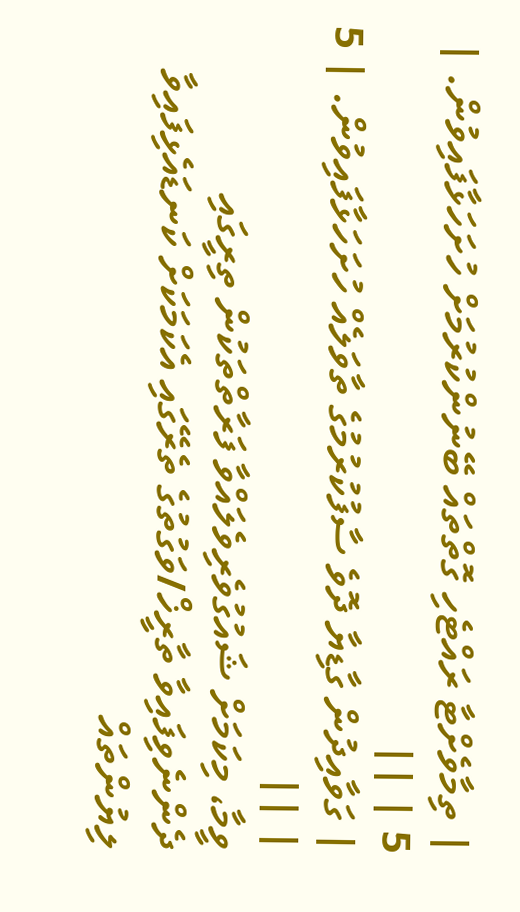| ތިމާވެށްޓާ ރައްޓެހި ގޮތްތައް ބޭނުންކުރުމަށް ހުށަހަޅާފައިވުން. | 5 | ||
| ގަވާއިދުން ގާޑިޔާ ދޮވެ ސާފުކުރުމުގެ ތާވަލެއް ހުށަހަޅާފައިވުން. | 5 | ||
ވީމާ، މިކަމަށް ޝައުގުވެރިވެލައްވާ ފަރާތްތަކުން ތިރީގައި ދެންނެވިފައިވާ ތާރީޚް/ވަގުތުގެ ތެރޭގައި އެކަމަކަށް ކަނޑައެޅިފައިވާ ލިޔުންތައް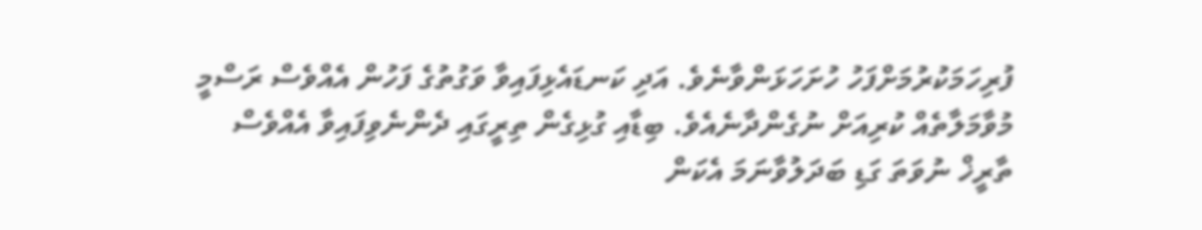ފުރިހަމަކުރުމަށްފަހު ހުށަހަޅަންވާނެވެ. އަދި ކަނޑައެޅިފައިވާ ވަގުތުގެ ފަހުން އެއްވެސް ރަސްމީ މުވާމަލާތެއް ކުރިއަށް ނުގެންދާނެއެވެ. ބިޑާއި ގުޅިގެން ތިރީގައި ދެންނެވިފައިވާ އެއްވެސް ތާރީޚް ނުވަތަ ގަޑި ބަދަލުވާނަމަ އެކަން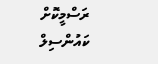ރަސްމީކޮށް ކައުންސިލް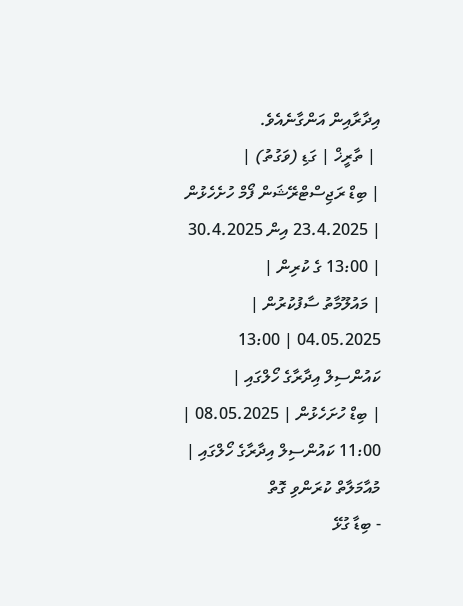އިދާރާއިން އަންގާނެއެވެ.
 | ތާރީޚް | ގަޑި (ވަގުތު) |
| ބިޑް ރަޖިސްޓްރޭޝަން ފޯމް ހުށެހެޅުން | 23.4.2025 އިން 30.4.2025 | 13:00 ގެ ކުރިން |
| މައުލޫމާތު ސާފުކުރުން | 04.05.2025 | 13:00 ކައުންސިލް އިދާރާގެ ހޯލްގައި |
| ބިޑް ހުށަހެޅުން | 08.05.2025 | 11:00 ކައުންސިލް އިދާރާގެ ހޯލްގައި |
މުއާމަލާތް ކުރަންވި ގޮތް
- ބިޑާ ގުޅޭ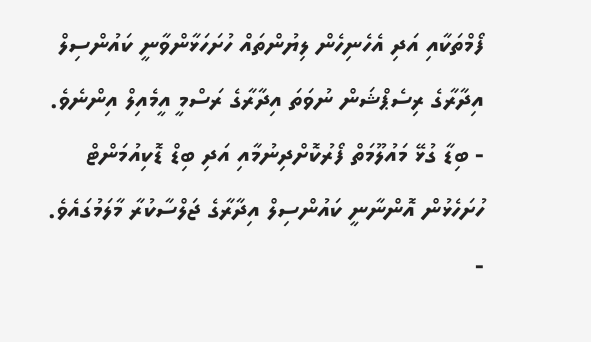ފޯމްތަކާއި އަދި އެހެނިހެން ލިޔުންތައް ހުށަހަޅާންވާނީ ކައުންސިލް އިދާރާގެ ރިސެޕްޝަން ނުވަތަ އިދާރާގެ ރަސްމީ އީމެއިލް އިންނެވެ.
- ބިޑާ ގުޅޭ މައުލޫމަތް ފޯރުކޮށްދިނުމާއި އަދި ބިޑް ޑޮކިއުމަންޓް ހުށަހެޅުން އޮންނާނީ ކައުންސިލް އިދާރާގެ ޖަލްސާކުރާ މާލަމުގައެވެ.
-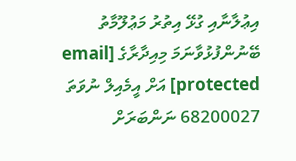އިޢުލާނާއި ގުޅޭ އިތުރު މަޢުލޫމާތު ބޭނުންފުޅުވާނަމަ މިއިދާރާގެ [email protected] އަށް އީމެއިލް ނުވަތަ 68200027 ނަންބަރަށް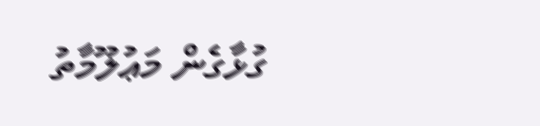ގުޅާގެން މަޢުލޫމާތު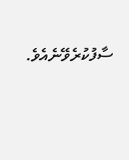ސާފުކުރެވޭނެއެވެ.